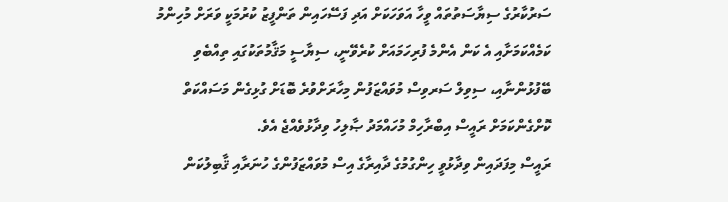ސަރުކާރުގެ ސިޔާސަތުތައް ވީހާ އަވަހަކަށް އަދި ފަސޭހައިން ތަންފީޒު ކުރުމަކީ ވަރަށް މުހިންމު ކަމެއްކަމަށާއި އެ ކަން އެންމެ ފުރިހަމައަށް ކުރެވޭނީ، ސިޔާސީ މަޤާމުތަކުގައި ތިއްބެވި ބޭފުޅުންނާއި، ސިވިލް ސަރވިސް މުވައްޒަފުން މިހާރަށްވުރެ ބޮޑަށް ގުޅިގެން މަސައްކަތް ކޮށްގެންކަމަށް ރައީސް އިބްރާހިމް މުހައްމަދު ޞާލިހު ވިދާޅުވެއްޖެ އެވެ.
ރައީސް މިފަދައިން ވިދާޅުވީ ހިންގުމުގެ ދާއިރާގެ އިސް މުވައްޒަފުންގެ ހުނަރާއި ޤާބިލުކަން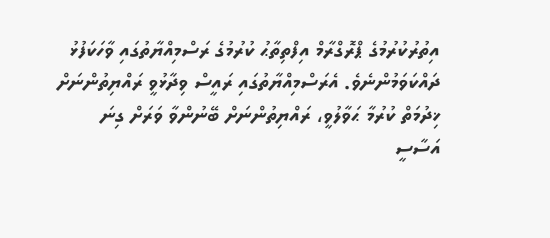އިތުރުކުރުމުގެ ޕްރޮގްރާމް އިފްތިތާޙު ކުރުމުގެ ރަސްމިއްޔާތުގައި ވާހަކަފުޅު ދައްކަވަމުންނެވެ. އެރަސްމިއްޔާތުގައި ރައީސް ވިދާޅުވީ ރައްޔިތުންނަށް ޚިދުމަތް ކުރުމާ ޙަވާލުވީ، ރައްޔިތުންނަށް ބޭނުންވާ ވަރަށް ގިނަ އަސާސީ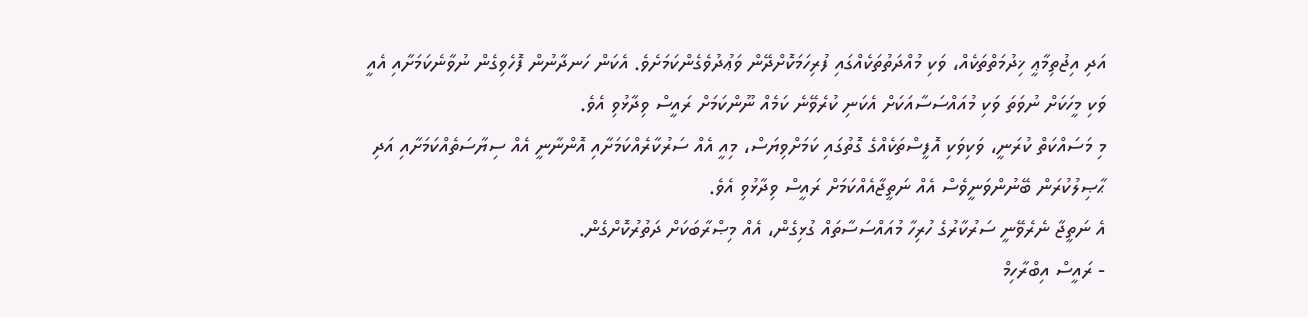އަދި އިޖުތިމާޢީ ޚިދުމަތްތަކެއް، ވަކި މުއްދަތުތަކެއްގައި ފުރިހަމަކޮށްދޭން ވަޢުދުވެގެންކަމަށެވެ. އެކަން ހަނދާނުން ފޮހެވިގެން ނުވާނެކަމަށާއި އެއީ ވަކި މީހަކަށް ނުވަތަ ވަކި މުއައްސަސާއަކަށް އެކަނި ކުރެވޭނެ ކަމެއް ނޫންކަމަށް ރައީސް ވިދާޅުވި އެވެ.
މި މަސައްކަތް ކުރަނީ، ވަކިވަކި އޮފީސްތަކެއްގެ ގޮތުގައި ކަމަށްވިޔަސް، މިއީ އެއް ސަރުކާރެއްކަމަށާއި އޮންނާނީ އެއް ސިޔާސަތެއްކަމަށާއި އަދި ޙާޞިލުކުރަން ބޭނުންވަނީވެސް އެއް ނަތީޖާއެއްކަމަށް ރައީސް ވިދާޅުވި އެވެ.
އެ ނަތީޖާ ނެރެވޭނީ ސަރުކާރުގެ ހުރިހާ މުއައްސަސާތައް ގުޅިގެން، އެއް މިޞްރާބަކަށް ދަތުރުކޮށްގެން.
- ރައީސް އިބްރާހިމް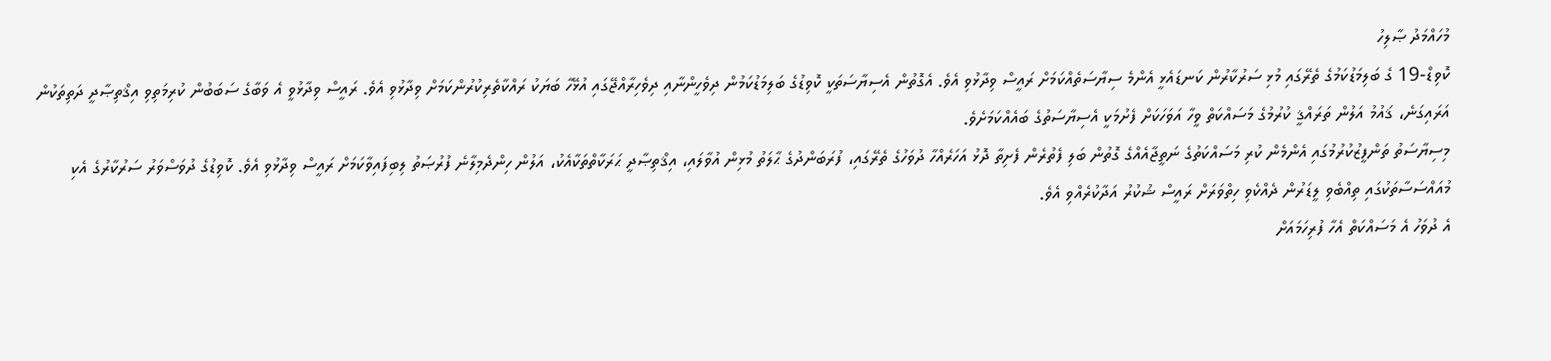މުހައްމަދު ޞާލިހު
ކޮވިޑް-19 ގެ ބަލިމަޑުކަމުގެ ތެރޭގައި މުޅި ސަރުކާރުން ކަނޑައެޅީ އެންމެ ސިޔާސަތެއްކަމަށް ރައީސް ވިދާޅުވި އެވެ. އެގޮތުން އެސިޔާސަތަކީ ކޮވިޑުގެ ބަލިމަޑުކަމުން ދިވެހީންނާއި ދިވެހިރާއްޖޭގައި އުޅޭހާ ބަޔަކު ރައްކާތެރިކުރުންކަމަށް ވިދާޅުވި އެވެ. ރައީސް ވިދާޅުވީ އެ ވަބާގެ ސަބަބުން ކުރިމަތިވި އިޤްތިޞާދީ ދަތިތަކުން އަރައިގަނެ، ޤައުމު އަލުން ތަރައްޤީ ކުރުމުގެ މަސައްކަތް ވީހާ އަވަހަކަށް ފެށުމަކީ އެސިޔާސަތުގެ ބައެއްކަމަށެވެ.
މިސިޔާސަތު ތަންފީޒުކުރުމުގައި އެންމެން ކުރި މަސައްކަތުގެ ނަތީޖާއެއްގެ ގޮތުން ބަލި ފެތުރެން ފެށިތާ ދޮޅު އަހަރެއްހާ ދުވަހުގެ ތެރޭގައި، ފުރަބަންދުގެ ޙާލަތު މުޅިން އުވާލައި، އިޤްތިޞާދީ ޙަރަކާތްތަކާއެކު، އަލުން ހިންދެމިލާނެ ފުރުޞަތު ލިބިފައިވާކަމަށް ރައީސް ވިދާޅުވި އެވެ. ކޮވިޑުގެ ދުވަސްވަރު ސަރުކާރުގެ އެކި މުއައްސަސާތަކުގައި ތިއްބެވި ލީޑަރުން ދެއްކެވި ހިތްވަރަށް ރައީސް ޝުކުރު އަދާކުރެއްވި އެވެ.
އެ ދުވަހު އެ މަސައްކަތް އެހާ ފުރިހަމައަށް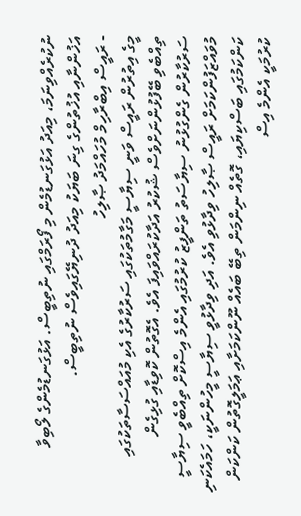ނުކުރެއްވިނަމަ، މިއަދު އަޅުގަނޑުމެން މި ފޯރަމްގައި ނުތިބީސް. އަޅުގަނޑުމެންގެ ލޯބިވާ އަޚުންނާއި އުޚުތުންގެ ގިނަ ބަޔަކު މިއަދު ދުނިޔޭގައިވެސް ނުތިބީސް.
- ރައީސް އިބްރާހިމް މުހައްމަދު ޞާލިހު
މީގެ އިތުރުން ރައީސް ވަނީ ސިޔާސީ މަގާމުތަކުގައި ސަރުކާރުގެ އެކި މުއައްސަސާތަކުގައި ތިއްބެވި ބޭފުޅުންނަށްވެސް ޝުކުރު އަދާކުރައްވައިފަ އެވެ. އެގޮތުން ކޮވިޑާއި ގުޅިގެން ސަރުކާރުން ގެންގުޅުނު ސިޔާސަތު ތަންފީޒު ކުރުމުގައި އެންމެ އިސްކޮށް ތިއްބެވީ ސިޔާސީ މުވައްޒަފުންކަމަށް ރައީސް ޞާލިހު ވިދާޅުވި އެވެ. އަދި ވިދާޅުވީ ސިޔާސީ މީހުންނަކީ، ހަމައެކަނި ކަންކަމުގައި ބަސްކިޔައި، ގޮތެއް ނިންމަން ތިބޭ ބައެއް ނޫންކަމަށާއި ޢަމަލީގޮތުން ކަންކަން ކުރުމަކީ އެންމެ އިސް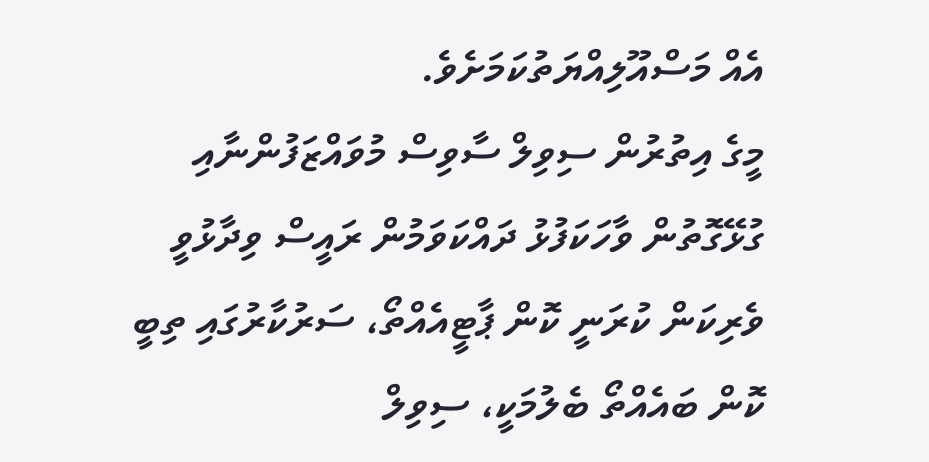އެއް މަސްއޫލިއްޔަތުކަމަށެވެ.
މީގެ އިތުރުން ސިވިލް ސާވިސް މުވައްޒަފުންނާއި ގުޅޭގޮތުން ވާހަކަފުޅު ދައްކަވަމުން ރައީސް ވިދާޅުވީ ވެރިކަން ކުރަނީ ކޮން ޕާޓީއެއްތޯ، ސަރުކާރުގައި ތިބީ ކޮން ބައެއްތޯ ބެލުމަކީ، ސިވިލް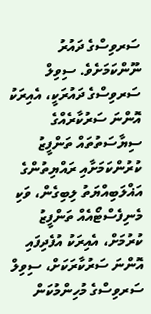ސަރވިސްގެ ދައުރު ނޫންކަމަށެވެ. ސިވިލް ސަރވިސްގެ ދައުރަކީ، އެއިރަކު އޮންނަ ސަރުކާރެއްގެ ސިޔާސަތުތައް ތަންފީޒު ކުރުންކަމަށާއި ރައްޔިތުންގެ އަޣްލަބިއްޔަތު ލިބިގެން، ވަކި މެނިފެސްޓޯއެއް ތަންފީޒު ކުރުމަށް، އެއިރަކު އުފެދިފައި އޮންނަ ސަރުކާރަކަށް، ސިވިލް ސަރވިސްގެ މުހިންމުކަން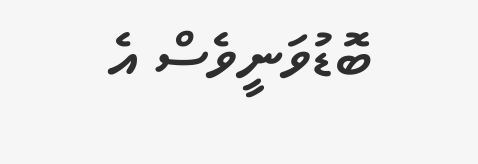ބޮޑުވަނީވެސް އެ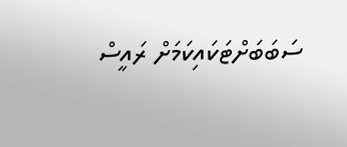ސަބަބަށްޓަކައިކަމަށް ރައީސް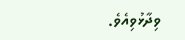ވިދާޅުވިއެވެ.